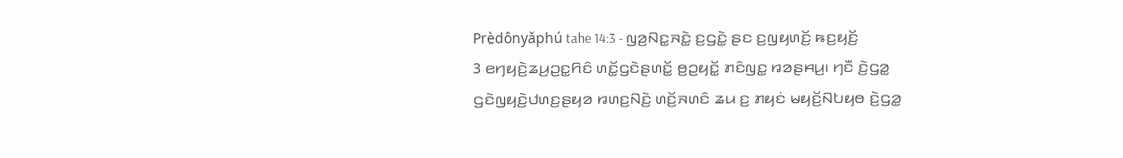Prè̤dônyǎphú tahe 14:3 - ꤜꤤ꤬ꤡꤢ꤭ꤏꤢꤧ꤭ ꤢ꤬ꤞꤢꤧ꤭ ꤔꤢ ꤢ꤬ꤜꤟꤛꤢꤩ꤬ ꤒꤢ꤬ꤟꤢꤩ꤬
3 ꤕꤚꤟꤢꤧ꤬ꤘꤣ꤬ꤑꤢ꤭ꤖꤢꤨ ꤛꤢꤩ꤭ꤞꤢꤧꤔꤛꤢꤩ꤭ ꤥ꤬ꤑꤟꤢꤩ꤭ ꤊꤢꤨꤜꤢ꤭ ꤙꤤꤔꤌꤣ꤬꤯ ꤚꤢꤪ ꤢꤧ꤬ꤞꤤ꤭ ꤞꤢꤧꤜꤟꤢꤧ꤬ꤓꤛꤢ꤬ꤔꤟꤤ ꤙꤛꤢ꤬ꤡꤢꤧ꤬ ꤛꤢꤩ꤬ꤏꤛꤢꤨ ꤘꤣ ꤢ꤬ ꤊꤟꤢꤦ ꤗꤟꤢꤩ꤬ꤡꤝꤟꤥ ꤢꤧ꤬ꤞꤤ꤭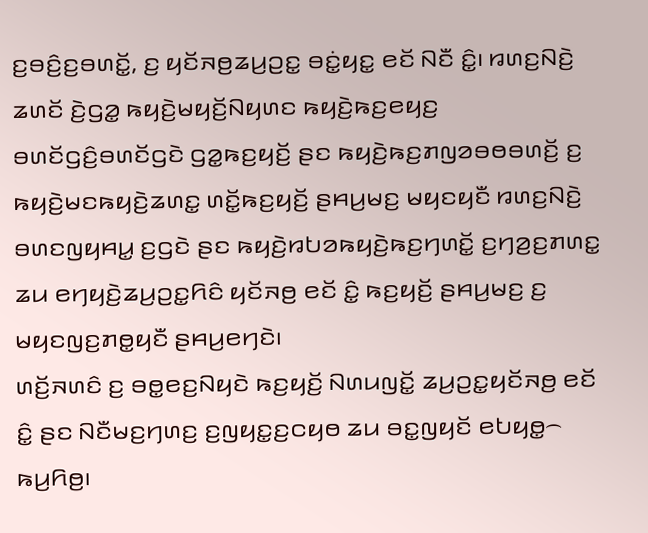ꤢ꤬ꤋꤢꤨ꤬ꤢ꤬ꤋꤛꤢꤩ꤭, ꤢ꤬ ꤟꤢꤩꤏꤥ꤬ꤘꤣ꤬ꤑꤢ꤭ ꤋꤢꤦ꤭ꤟꤢ꤭ ꤕꤢꤩ ꤡꤢꤪ ꤢꤨ꤭꤯ ꤙꤛꤢ꤬ꤡꤢꤧ꤬ ꤘꤛꤢꤩ ꤢꤧ꤬ꤞꤤ꤭ ꤒꤟꤢꤧ꤬ꤗꤟꤢꤩ꤬ꤡꤟꤛꤢ ꤒꤟꤢꤧ꤬ꤒꤢ꤬ꤕꤟꤢ꤬ ꤋꤛꤢꤩꤞꤢꤨ꤬ꤋꤛꤢꤩꤞꤢꤧ ꤞꤤ꤭ꤒꤢ꤬ꤟꤢꤩ꤬ ꤔꤢ ꤒꤟꤢꤧ꤬ꤒꤢ꤬ꤊꤜꤤꤋꤥꤋꤛꤢꤩ꤬ ꤢ꤬ ꤒꤟꤢꤧ꤬ꤗꤢꤒꤟꤢꤧ꤬ꤘꤛꤢ꤭ ꤛꤢꤩ꤭ꤒꤢ꤬ꤟꤢꤩ꤬ ꤔꤌꤣ꤬ꤗꤢ꤬ ꤗꤟꤢꤟꤢꤪ ꤙꤛꤢ꤬ꤡꤢꤧ꤬ ꤋꤛꤢꤜꤟꤌꤣ꤭ ꤢ꤬ꤞꤢꤧ ꤔꤢ ꤒꤟꤢꤧ꤬ꤙꤝꤤꤒꤟꤢꤧ꤬ꤒꤢ꤬ꤚꤛꤢꤩ꤭ ꤢ꤬ꤚꤤ꤬ꤢ꤬ꤊꤛꤢ꤭ ꤘꤣ ꤕꤚꤟꤢꤧ꤬ꤘꤣ꤬ꤑꤢ꤭ꤖꤢꤨ ꤟꤢꤩꤏꤥ꤬ ꤕꤢꤩ ꤢꤨ꤭ ꤒꤢ꤬ꤟꤢꤩ꤬ ꤔꤌꤣ꤬ꤗꤢ꤬ ꤢ꤬ ꤗꤟꤢꤜꤢ꤬ꤊꤥ꤭ꤟꤢꤪ ꤔꤌꤣ꤬ꤕꤚꤢꤧ꤯
ꤛꤢꤩ꤬ꤏꤛꤢꤨ ꤢ꤬ ꤋꤥ꤭ꤕꤢ꤬ꤡꤟꤢꤧ ꤒꤢ꤬ꤟꤢꤩ꤬ ꤡꤛꤣꤜꤢꤩ꤭ ꤘꤣ꤬ꤑꤢ꤭ꤟꤢꤩꤏꤥ꤬ ꤕꤢꤩ ꤢꤨ꤭ ꤔꤢ ꤡꤢꤪꤗꤢ꤬ꤚꤛꤢ꤬ ꤢ꤬ꤜꤟꤢ꤭ꤢ꤬ꤍꤟꤥ ꤘꤣ ꤋꤢ꤭ꤜꤟꤢꤩ ꤕꤝꤟꤥ꤭꤮ ꤒꤣ꤬ꤖꤥ꤬꤯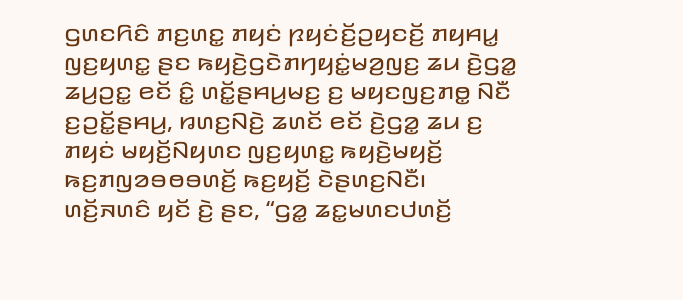ꤞꤛꤢꤖꤢꤨ ꤊꤢ꤬ꤛꤢ꤭ ꤊꤟꤢꤦ ꤐꤟꤢꤦꤢꤩ꤬ꤑꤟꤢꤢꤩ꤬ ꤊꤟꤌꤣ꤭ ꤜꤢ꤬ꤟꤛꤢ꤭ ꤔꤢ ꤒꤟꤢꤧ꤬ꤞꤢꤧꤊꤚꤟꤢꤦ꤭ꤗꤤ꤬ꤜꤢ꤬ ꤘꤣ ꤢꤧ꤬ꤞꤤ꤭ ꤘꤣ꤬ꤑꤢ꤭ ꤕꤢꤩ ꤢꤨ꤭ ꤛꤢꤩ꤭ꤔꤌꤣ꤬ꤗꤢ꤬ ꤢ꤬ ꤗꤟꤢꤜꤢ꤬ꤊꤥ꤭ ꤡꤢꤪ ꤢ꤬ꤑꤢꤩ꤭ꤔꤌꤣ꤬, ꤙꤛꤢ꤬ꤡꤢꤧ꤬ ꤘꤛꤢꤩ ꤕꤢꤩ ꤢꤧ꤬ꤞꤤ꤭ ꤘꤣ ꤢ꤬ ꤊꤟꤢꤦ ꤗꤟꤢꤩ꤬ꤡꤟꤛꤢ ꤜꤢ꤬ꤟꤛꤢ꤭ ꤒꤟꤢꤧ꤬ꤗꤟꤢꤩ꤬ ꤒꤢ꤬ꤊꤜꤤꤋꤥꤋꤛꤢꤩ꤬ ꤒꤢ꤬ꤟꤢꤩ꤬ ꤢꤧꤔꤛꤢ꤬ꤡꤢꤪ꤯
ꤛꤢꤩ꤬ꤏꤛꤢꤨ ꤟꤢꤩ ꤢꤧ꤬ ꤔꤢ, “ꤞꤤ꤭ ꤘꤢ꤭ꤗꤛꤢꤓꤛꤢꤩ꤬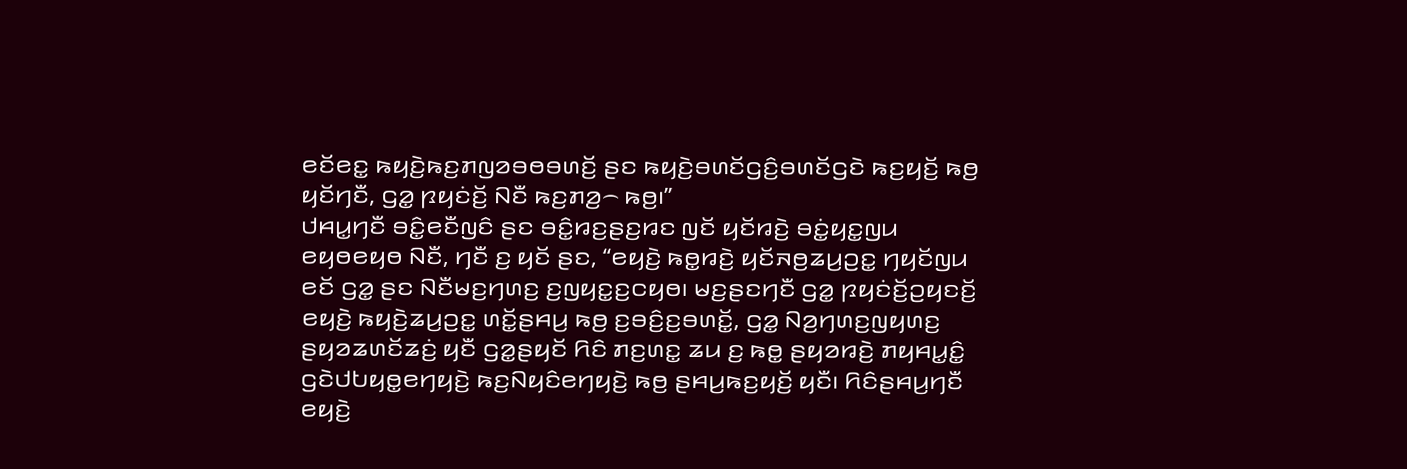ꤕꤢꤩꤕꤢ꤭ ꤒꤟꤢꤧ꤬ꤒꤢ꤬ꤊꤜꤤꤋꤥꤋꤛꤢꤩ꤬ ꤔꤢ ꤒꤟꤢꤧ꤬ꤋꤛꤢꤩꤞꤢꤨ꤬ꤋꤛꤢꤩꤞꤢꤧ ꤒꤢ꤬ꤟꤢꤩ꤬ ꤒꤥ꤬ ꤟꤢꤩꤚꤢꤪ, ꤞꤤ꤭ ꤐꤟꤢꤦꤢꤩ꤬ ꤡꤢꤪ ꤒꤢ꤬ꤊꤤ꤬꤮ ꤒꤥ꤬꤯”
ꤓꤌꤣ꤭ꤚꤢꤪ ꤋꤢꤨ꤭ꤕꤢꤪꤜꤢꤨ ꤔꤢ ꤋꤢꤨ꤭ꤙꤢ꤬ꤔꤢ꤬ꤙꤢ ꤜꤢꤩ ꤟꤢꤩꤙꤢꤧ꤬ ꤋꤢꤦ꤭ꤟꤢ꤭ꤜꤣ ꤕꤟꤥꤕꤟꤥ ꤡꤢꤪ, ꤚꤢꤪ ꤢ꤬ ꤟꤢꤩ ꤔꤢ, “ꤕꤟꤢꤧ꤬ ꤒꤥ꤭ꤙꤢꤧ꤬ ꤟꤢꤩꤏꤥ꤬ꤘꤣ꤬ꤑꤢ꤭ ꤚꤟꤢꤩꤜꤣ ꤕꤢꤩ ꤞꤤ꤭ ꤔꤢ ꤡꤢꤪꤗꤢ꤬ꤚꤛꤢ꤬ ꤢ꤬ꤜꤟꤢ꤭ꤢ꤬ꤍꤟꤥ꤯ ꤗꤢ꤬ꤔꤢꤚꤢꤪ ꤞꤤ꤭ ꤐꤟꤢꤦꤢꤩ꤬ꤑꤟꤢꤢꤩ꤬ ꤕꤟꤢꤧ꤬ ꤒꤟꤢꤧ꤬ꤘꤣ꤬ꤑꤢ꤭ ꤛꤢꤩ꤭ꤔꤌꤣ꤬ ꤒꤥ꤬ ꤢ꤬ꤋꤢꤨ꤬ꤢ꤬ꤋꤛꤢꤩ꤭, ꤞꤤ꤭ ꤡꤤ꤬ꤚꤛꤢ꤬ꤜꤟꤛꤢ꤬ ꤔꤟꤤꤘꤛꤢꤩꤘꤢꤦ꤬ ꤟꤢꤪ ꤞꤤ꤭ꤔꤟꤢꤩ ꤖꤢꤨ ꤊꤢ꤬ꤛꤢ꤭ ꤘꤣ ꤢ꤬ ꤒꤥ꤭ ꤔꤟꤤꤙꤢꤧ꤬ ꤊꤟꤌꤣ꤭ꤢꤨ꤭ ꤞꤢꤧꤓꤝꤟꤥ꤭ꤕꤚꤟꤢꤧ꤬ ꤒꤢ꤬ꤡꤟꤢꤨꤕꤚꤟꤢꤧ꤬ ꤒꤥ꤬ ꤔꤌꤣ꤬ꤒꤢ꤬ꤟꤢꤩ꤬ ꤟꤢꤪ꤯ ꤖꤢꤨꤔꤌꤣ꤬ꤚꤢꤪ ꤕꤟꤢꤧ꤬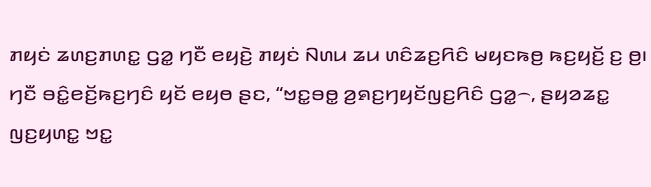ꤊꤟꤢꤦ ꤘꤛꤢ꤬ꤊꤛꤢ꤭ ꤞꤤ꤭ ꤚꤢꤪ ꤕꤟꤢꤧ꤬ ꤊꤟꤢꤦ ꤡꤛꤣ ꤘꤣ ꤛꤢꤨꤘꤢ꤬ꤖꤢꤨ ꤗꤟꤢꤒꤥ꤬ ꤒꤢ꤬ꤟꤢꤩ꤬ ꤢ꤬ ꤥ꤬꤯
ꤚꤢꤪ ꤋꤢꤨ꤭ꤕꤢꤩ꤬ꤒꤢ꤬ꤚꤢꤨ ꤟꤢꤩ ꤕꤟꤥ ꤔꤢ, “ꤠꤢ꤭ꤋꤥ꤭ ꤤ꤬ꤎꤢ꤬ꤚꤟꤢꤩꤜꤢ꤬ꤖꤢꤨ ꤞꤤ꤭꤮, ꤔꤟꤤꤘꤢ꤭ ꤜꤢ꤬ꤟꤛꤢ꤭ ꤠꤢ꤭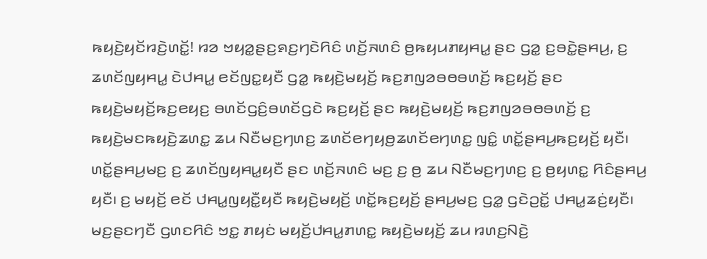ꤒꤟꤢꤧ꤬ꤟꤢꤩꤙꤢꤧ꤬ꤛꤢꤩ꤭! ꤙꤤ ꤠꤟꤤ꤭ꤔꤢ꤬ꤎꤢ꤬ꤚꤢꤧꤖꤢꤨ ꤛꤢꤩ꤬ꤏꤛꤢꤨ ꤥ꤬ꤒꤟꤣꤊꤟꤌꤣ꤭ ꤔꤢ ꤞꤤ꤭ ꤢ꤬ꤋꤢꤧ꤭ꤔꤌꤣ꤬, ꤢ꤬ ꤘꤛꤢꤩꤜꤟꤌꤣ꤭ ꤢꤧꤓꤌꤣ꤭ ꤕꤢꤩꤜꤢ꤭ꤟꤢꤪ ꤞꤤ꤭ ꤒꤟꤢꤧ꤬ꤗꤟꤢꤩ꤬ ꤒꤢ꤬ꤊꤜꤤꤋꤥꤋꤛꤢꤩ꤬ ꤒꤢ꤬ꤟꤢꤩ꤬ ꤔꤢ ꤒꤟꤢꤧ꤬ꤗꤟꤢꤩ꤬ꤒꤢ꤬ꤕꤟꤢ꤬ ꤋꤛꤢꤩꤞꤢꤨ꤬ꤋꤛꤢꤩꤞꤢꤧ ꤒꤢ꤬ꤟꤢꤩ꤬ ꤔꤢ ꤒꤟꤢꤧ꤬ꤗꤟꤢꤩ꤬ ꤒꤢ꤬ꤊꤜꤤꤋꤥꤋꤛꤢꤩ꤬ ꤢ꤬ ꤒꤟꤢꤧ꤬ꤗꤢꤒꤟꤢꤧ꤬ꤘꤛꤢ꤭ ꤘꤣ ꤡꤢꤪꤗꤢ꤬ꤚꤛꤢ꤬ ꤘꤛꤢꤩꤕꤚꤟꤥ꤬ꤘꤛꤢꤩꤕꤚꤛꤢ꤭ ꤜꤢꤨ꤭ ꤛꤢꤩ꤭ꤔꤌꤣ꤬ꤒꤢ꤬ꤟꤢꤩ꤬ ꤟꤢꤪ꤯ ꤛꤢꤩ꤭ꤔꤌꤣ꤬ꤗꤢ꤬ ꤢ꤬ ꤘꤛꤢꤩꤜꤟꤌꤣ꤭ꤟꤢꤪ ꤔꤢ ꤛꤢꤩ꤬ꤏꤛꤢꤨ ꤗꤢ꤬ ꤢ꤬ ꤥ꤬ ꤘꤣ ꤡꤢꤪꤗꤢ꤬ꤚꤛꤢ꤬ ꤢ꤬ ꤥ꤬ꤟꤛꤢ꤭ ꤖꤢꤨꤔꤌꤣ꤬ ꤟꤢꤪ꤯ ꤢ꤬ ꤗꤟꤢꤩ꤬ ꤕꤢꤩ ꤓꤌꤣ꤭ꤜꤟꤢꤪ꤭ꤟꤢꤪ ꤒꤟꤢꤧ꤬ꤗꤟꤢꤩ꤬ ꤛꤢꤩ꤭ꤒꤢ꤬ꤟꤢꤩ꤬ ꤔꤌꤣ꤬ꤗꤢ꤬ ꤞꤤ꤭ ꤞꤢꤧꤑꤢꤩ꤭ ꤓꤌꤣ꤭ꤘꤢꤦ꤬ꤟꤢꤪ꤯
ꤗꤢ꤬ꤔꤢꤚꤢꤪ ꤞꤛꤢꤖꤢꤨ ꤠꤢ꤭ ꤊꤟꤢꤦ ꤗꤟꤢꤩ꤬ꤓꤌꤣ꤭ꤊꤛꤢ꤭ ꤒꤟꤢꤧ꤬ꤗꤟꤢꤩ꤬ ꤘꤣ ꤙꤛꤢ꤬ꤡꤢꤧ꤬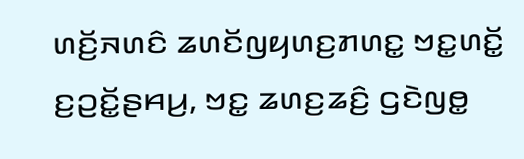ꤛꤢꤩ꤬ꤏꤛꤢꤨ ꤘꤛꤢꤩꤜꤟꤛꤢ꤬ꤊꤛꤢ꤭ ꤠꤢ꤭ꤛꤢꤩ꤭ ꤢ꤬ꤑꤢꤩ꤭ꤔꤌꤣ꤬, ꤠꤢ꤭ ꤘꤛꤢ꤬ꤘꤢꤨ꤬ ꤞꤢꤧꤜꤥ꤭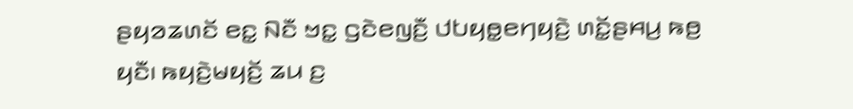ꤔꤟꤤꤘꤛꤢꤩ ꤕꤢ꤭ ꤡꤢꤪ ꤠꤢ꤭ ꤞꤢꤧꤕꤜꤢꤪ꤬ ꤓꤝꤟꤥ꤭ꤕꤚꤟꤢꤧ꤬ ꤛꤢꤩ꤭ꤔꤌꤣ꤬ ꤒꤥ꤬ ꤟꤢꤪ꤯ ꤒꤟꤢꤧ꤬ꤗꤟꤢꤩ꤬ ꤘꤣ ꤢ꤬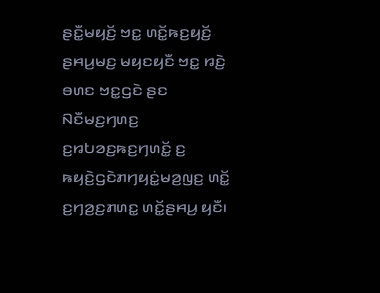ꤔꤢꤪ꤭ꤗꤟꤢꤩ꤬ ꤠꤢ꤭ ꤛꤢꤩ꤭ꤒꤢ꤬ꤟꤢꤩ꤬ ꤔꤌꤣ꤬ꤗꤢ꤬ ꤗꤟꤢꤟꤢꤪ ꤠꤢ꤭ ꤙꤢꤧ꤬ ꤋꤛꤢ ꤠꤢ꤭ꤞꤢꤧ ꤔꤢ ꤡꤢꤪꤗꤢ꤬ꤚꤛꤢ꤬ ꤢ꤬ꤙꤝꤤꤢ꤬ꤒꤢ꤬ꤚꤛꤢꤩ꤭ ꤢ꤬ ꤒꤟꤢꤧ꤬ꤞꤢꤧꤊꤚꤟꤢꤦ꤭ꤗꤤ꤬ꤜꤢ꤬ ꤛꤢꤩ꤭ ꤢ꤬ꤚꤤ꤬ꤢ꤬ꤊꤛꤢ꤭ ꤛꤢꤩ꤭ꤔꤌꤣ꤬ ꤟꤢꤪ꤯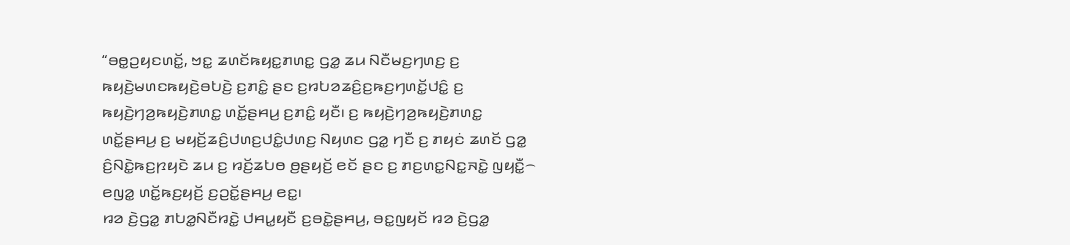“ꤋꤥ꤭ꤑꤟꤢꤛꤢꤩ꤭, ꤠꤢ꤭ ꤘꤛꤢꤩꤒꤟꤢ꤭ꤊꤛꤢ꤭ ꤞꤤ꤭ ꤘꤣ ꤡꤢꤪꤗꤢ꤬ꤚꤛꤢ꤬ ꤢ꤬ ꤒꤟꤢꤧ꤬ꤗꤛꤢꤒꤟꤢꤧ꤬ꤋꤝꤢꤧ꤬ ꤢ꤬ꤊꤢꤨ꤭ ꤔꤢ ꤢ꤬ꤙꤝꤤꤘꤢꤨ꤬ꤢ꤬ꤒꤢ꤬ꤚꤛꤢꤩ꤭ꤓꤢꤨ꤭ ꤢ꤬ ꤒꤟꤢꤧ꤬ꤚꤤ꤬ꤒꤟꤢꤧ꤬ꤊꤛꤢ꤭ ꤛꤢꤩ꤭ꤔꤌꤣ꤬ ꤢ꤬ꤊꤢꤨ꤭ ꤟꤢꤪ꤯ ꤢ꤬ ꤒꤟꤢꤧ꤬ꤚꤤ꤬ꤒꤟꤢꤧ꤬ꤊꤛꤢ꤭ ꤛꤢꤩ꤭ꤔꤌꤣ꤬ ꤢ꤬ ꤗꤟꤢꤩ꤬ꤘꤢꤨ꤬ꤓꤛꤢ꤬ꤓꤢꤨ꤭ꤓꤛꤢ꤬ ꤡꤟꤛꤢ ꤞꤤ꤭ ꤚꤢꤪ ꤢ꤬ ꤊꤟꤢꤦ ꤘꤛꤢꤩ ꤞꤤ꤭ ꤢꤨ꤬ꤡꤢꤧ꤭ꤒꤢ꤬ꤐꤟꤢꤧ ꤘꤣ ꤢ꤬ ꤙꤢꤩ꤬ꤘꤝꤥ ꤥ꤬ꤔꤟꤢꤩ꤬ ꤕꤢꤩ ꤔꤢ ꤢ꤬ ꤊꤢ꤬ꤛꤢ꤭ꤡꤢ꤭ꤏꤢꤧ꤭ ꤜꤟꤢꤪ꤭꤮ ꤕꤜꤤ꤭ ꤛꤢꤩ꤭ꤒꤢ꤬ꤟꤢꤩ꤬ ꤢ꤬ꤑꤢꤩ꤭ꤔꤌꤣ꤬ ꤕꤢ꤭꤯
ꤙꤤ ꤢꤧ꤬ꤞꤤ꤭ ꤊꤝꤤ꤭ꤡꤢꤪꤙꤢꤧ꤭ ꤓꤌꤣ꤭ꤟꤢꤪ ꤢ꤬ꤋꤢꤧ꤭ꤔꤌꤣ꤬, ꤋꤢ꤭ꤜꤟꤢꤩ ꤙꤤ ꤢꤧ꤬ꤞꤤ꤭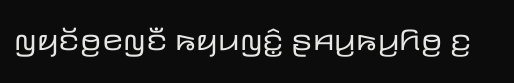ꤜꤟꤢꤩꤥ꤬ꤕꤜꤢꤪ ꤒꤟꤣꤜꤢꤨ꤭ ꤔꤌꤣ꤬ꤒꤣ꤬ꤖꤥ꤬ ꤢ꤬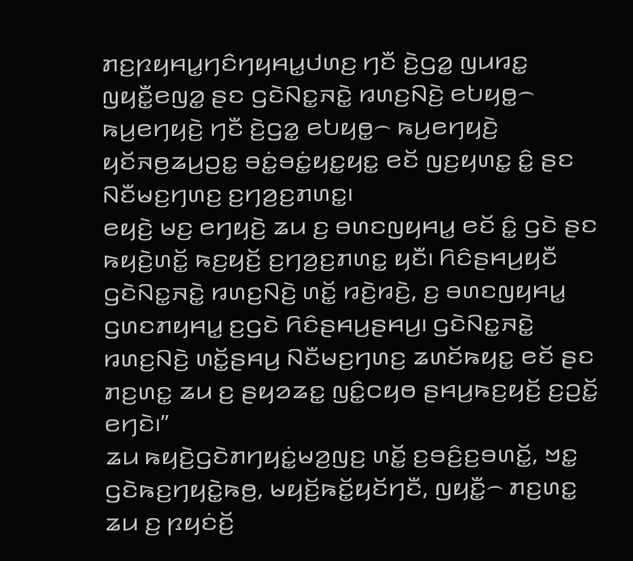ꤊꤢ꤬ꤐꤟꤌꤣ꤭ꤚꤢꤨꤚꤟꤌꤣ꤭ꤓꤛꤢ꤬ ꤚꤢꤪ ꤢꤧ꤬ꤞꤤ꤭ ꤜꤣꤙꤢ꤭ ꤜꤟꤢꤪ꤭ꤕꤜꤤ꤭ ꤔꤢ ꤞꤢꤧꤡꤢ꤭ꤏꤢꤧ꤭ ꤙꤛꤢ꤬ꤡꤢꤧ꤬ ꤕꤝꤟꤥ꤭꤮ ꤒꤣ꤬ꤕꤚꤟꤢꤧ꤬ ꤚꤢꤪ ꤢꤧ꤬ꤞꤤ꤭ ꤕꤝꤟꤥ꤭꤮ ꤒꤣ꤬ꤕꤚꤟꤢꤧ꤬ ꤟꤢꤩꤏꤥ꤬ꤘꤣ꤬ꤑꤢ꤭ ꤋꤢꤦ꤭ꤋꤢꤦ꤭ꤟꤢ꤭ꤟꤢ꤭ ꤕꤢꤩ ꤜꤢ꤬ꤟꤛꤢ꤭ ꤢꤨ꤭ ꤔꤢ ꤡꤢꤪꤗꤢ꤬ꤚꤛꤢ꤬ ꤢ꤬ꤚꤤ꤬ꤢ꤬ꤊꤛꤢ꤭꤯
ꤕꤟꤢꤧ꤬ ꤗꤢ꤬ ꤕꤚꤟꤢꤧ꤬ ꤘꤣ ꤢ꤬ ꤋꤛꤢꤜꤟꤌꤣ꤭ ꤕꤢꤩ ꤢꤨ꤭ ꤞꤢꤧ ꤔꤢ ꤒꤟꤢꤧ꤬ꤛꤢꤩ꤭ ꤒꤢ꤬ꤟꤢꤩ꤬ ꤢ꤬ꤚꤤ꤬ꤢ꤬ꤊꤛꤢ꤭ ꤟꤢꤪ꤯ ꤖꤢꤨꤔꤌꤣ꤬ꤟꤢꤪ ꤞꤢꤧꤡꤢ꤭ꤏꤢꤧ꤭ ꤙꤛꤢ꤬ꤡꤢꤧ꤬ ꤛꤢꤩ꤭ ꤙꤢꤧ꤬ꤙꤢꤧ꤬, ꤢ꤬ ꤋꤛꤢꤜꤟꤌꤣ꤭ ꤞꤛꤢꤊꤟꤌꤣ꤭ ꤢ꤬ꤞꤢꤧ ꤖꤢꤨꤔꤌꤣ꤬ꤔꤌꤣ꤬꤯ ꤞꤢꤧꤡꤢ꤭ꤏꤢꤧ꤭ ꤙꤛꤢ꤬ꤡꤢꤧ꤬ ꤛꤢꤩ꤭ꤔꤌꤣ꤬ ꤡꤢꤪꤗꤢ꤬ꤚꤛꤢ꤬ ꤘꤛꤢꤩꤒꤟꤢ꤭ ꤕꤢꤩ ꤔꤢ ꤊꤢ꤬ꤛꤢ꤭ ꤘꤣ ꤢ꤬ ꤔꤟꤤꤘꤢ꤭ ꤜꤢꤨ꤭ꤍꤟꤥ ꤔꤌꤣ꤬ꤒꤢ꤬ꤟꤢꤩ꤬ ꤢ꤬ꤑꤢꤩ꤭ ꤕꤚꤢꤧ꤯”
ꤘꤣ ꤒꤟꤢꤧ꤬ꤞꤢꤧꤊꤚꤟꤢꤦ꤭ꤗꤤ꤬ꤜꤢ꤬ ꤛꤢꤩ꤭ ꤢ꤬ꤋꤢꤨ꤬ꤢ꤬ꤋꤛꤢꤩ꤭, ꤠꤢ꤭ ꤞꤢꤧꤒꤢ꤬ꤚꤟꤢꤧ꤭ꤒꤥ꤬, ꤗꤟꤢꤩ꤬ꤒꤢꤩ꤭ꤟꤢꤩꤚꤢꤪ, ꤜꤟꤢꤪ꤭꤮ ꤊꤢ꤬ꤛꤢ꤭ ꤘꤣ ꤢ꤬ ꤐꤟꤢꤦꤢꤩ꤬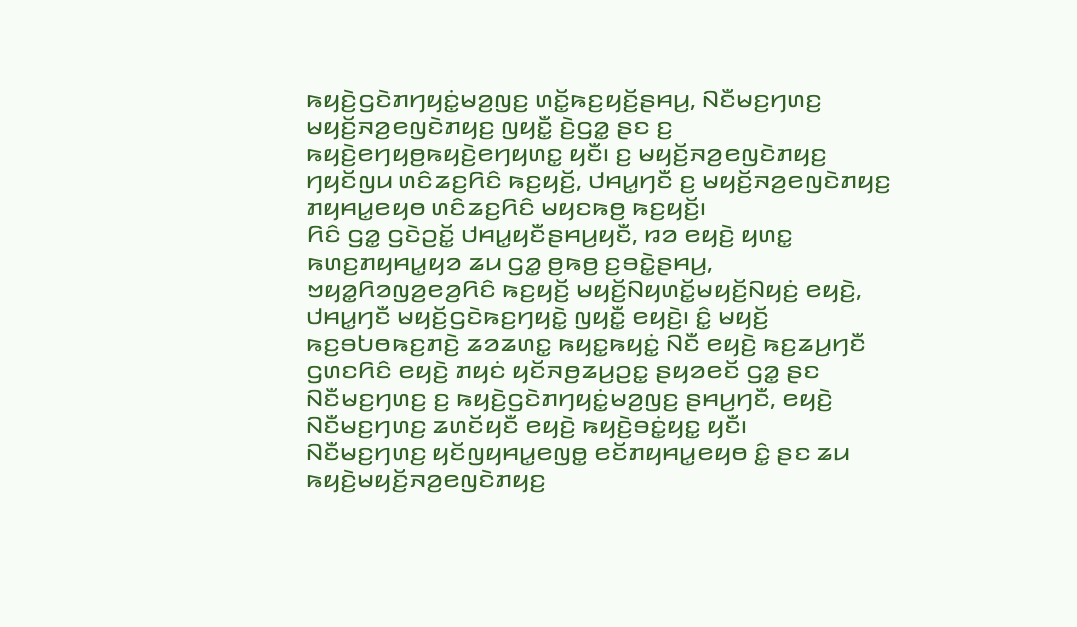ꤒꤟꤢꤧ꤬ꤞꤢꤧꤊꤚꤟꤢꤦ꤭ꤗꤤ꤬ꤜꤢ꤬ ꤛꤢꤩ꤭ꤒꤢ꤬ꤟꤢꤩ꤬ꤔꤌꤣ꤬, ꤡꤢꤪꤗꤢ꤬ꤚꤛꤢ꤬ ꤗꤟꤢꤩ꤬ꤏꤤ꤬ꤕꤜꤢꤧꤊꤟꤢ꤬ ꤜꤟꤢꤪ꤭ ꤢꤧ꤬ꤞꤤ꤭ ꤔꤢ ꤢ꤬ ꤒꤟꤢꤧ꤬ꤕꤚꤟꤥ꤬ꤒꤟꤢꤧ꤬ꤕꤚꤟꤛꤢ꤭ ꤟꤢꤪ꤯ ꤢ꤬ ꤗꤟꤢꤩ꤬ꤏꤤ꤬ꤕꤜꤢꤧꤊꤟꤢ꤬ ꤚꤟꤢꤩꤜꤣ ꤛꤢꤨꤘꤢ꤬ꤖꤢꤨ ꤒꤢ꤬ꤟꤢꤩ꤬, ꤓꤌꤣ꤭ꤚꤢꤪ ꤢ꤬ ꤗꤟꤢꤩ꤬ꤏꤤ꤬ꤕꤜꤢꤧꤊꤟꤢ꤬ ꤊꤟꤌꤣ꤭ꤕꤟꤥ ꤛꤢꤨꤘꤢ꤬ꤖꤢꤨ ꤗꤟꤢꤒꤥ꤬ ꤒꤢ꤬ꤟꤢꤩ꤬꤯
ꤖꤢꤨ ꤞꤤ꤭ ꤞꤢꤧꤑꤢꤩ꤭ ꤓꤌꤣ꤭ꤟꤢꤪꤔꤌꤣ꤬ꤟꤢꤪ, ꤙꤤ ꤕꤟꤢꤧ꤬ ꤟꤛꤢ꤭ ꤒꤛꤢ꤬ꤊꤟꤌꤣ꤭ꤟꤤ ꤘꤣ ꤞꤤ꤭ ꤥ꤬ꤒꤥ꤬ ꤢ꤬ꤋꤢꤧ꤭ꤔꤌꤣ꤬, ꤠꤟꤤ꤭ꤖꤤꤜꤤ꤬ꤕꤤ꤬ꤖꤢꤨ ꤒꤢ꤬ꤟꤢꤩ꤬ ꤗꤟꤢꤩ꤬ꤡꤟꤛꤢꤩ꤭ꤗꤟꤢꤩ꤬ꤡꤟꤢꤦ꤬ ꤕꤟꤢꤧ꤬, ꤓꤌꤣ꤭ꤚꤢꤪ ꤗꤟꤢꤩ꤬ꤞꤢꤧꤒꤢ꤬ꤚꤟꤢꤧ꤭ ꤜꤟꤢꤪ꤭ ꤕꤟꤢꤧ꤬꤯ ꤢꤨ꤭ ꤗꤟꤢꤩ꤬ ꤒꤢ꤬ꤋꤝꤥꤒꤢ꤬ꤊꤢꤧ꤬ ꤘꤤꤘꤛꤢ꤭ ꤒꤟꤢ꤭ꤒꤟꤢꤦ꤭ ꤡꤢꤪ ꤕꤟꤢꤧ꤬ ꤒꤢ꤬ꤘꤣ꤬ꤚꤢꤪ ꤞꤛꤢꤖꤢꤨ ꤕꤟꤢꤧ꤬ ꤊꤟꤢꤦ ꤟꤢꤩꤏꤥ꤬ꤘꤣ꤬ꤑꤢ꤭ ꤔꤟꤤꤕꤢꤩ ꤞꤤ꤭ ꤔꤢ ꤡꤢꤪꤗꤢ꤬ꤚꤛꤢ꤬ ꤢ꤬ ꤒꤟꤢꤧ꤬ꤞꤢꤧꤊꤚꤟꤢꤦ꤭ꤗꤤ꤬ꤜꤢ꤬ ꤔꤌꤣ꤬ꤚꤢꤪ, ꤕꤟꤢꤧ꤬ ꤡꤢꤪꤗꤢ꤬ꤚꤛꤢ꤬ ꤘꤛꤢꤩꤟꤢꤪ ꤕꤟꤢꤧ꤬ ꤒꤟꤢꤧ꤬ꤋꤢꤦ꤭ꤟꤢ꤭ ꤟꤢꤪ꤯
ꤡꤢꤪꤗꤢ꤬ꤚꤛꤢ꤬ ꤟꤢꤩꤜꤟꤌꤣ꤭ꤕꤜꤥ꤭ ꤕꤢꤩꤊꤟꤌꤣ꤭ꤕꤟꤥ ꤢꤨ꤭ ꤔꤢ ꤘꤣ ꤒꤟꤢꤧ꤬ꤗꤟꤢꤩ꤬ꤏꤤ꤬ꤕꤜꤢꤧꤊꤟꤢ꤬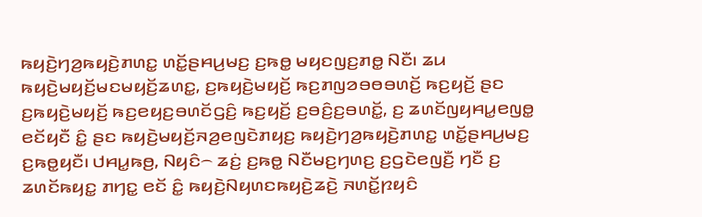ꤒꤟꤢꤧ꤬ꤚꤤ꤬ꤒꤟꤢꤧ꤬ꤊꤛꤢ꤭ ꤛꤢꤩ꤭ꤔꤌꤣ꤬ꤗꤢ꤬ ꤢ꤬ꤒꤥ꤭ ꤗꤟꤢꤜꤢ꤬ꤊꤥ꤭ ꤡꤢꤪ꤯ ꤘꤣ ꤒꤟꤢꤧ꤬ꤗꤟꤢꤩ꤬ꤗꤢꤗꤟꤢꤩ꤬ꤘꤛꤢ꤭, ꤢ꤬ꤒꤟꤢꤧ꤬ꤗꤟꤢꤩ꤬ ꤒꤢ꤬ꤊꤜꤤꤋꤥꤋꤛꤢꤩ꤬ ꤒꤢ꤬ꤟꤢꤩ꤬ ꤔꤢ ꤢ꤬ꤒꤟꤢꤧ꤬ꤗꤟꤢꤩ꤬ ꤒꤢ꤬ꤕꤟꤢ꤬ꤋꤛꤢꤩꤞꤢꤨ꤬ ꤒꤢ꤬ꤟꤢꤩ꤬ ꤢ꤬ꤋꤢꤨ꤬ꤢ꤬ꤋꤛꤢꤩ꤭, ꤢ꤬ ꤘꤛꤢꤩꤜꤟꤌꤣ꤭ꤕꤜꤥ꤭ ꤕꤢꤩꤟꤢꤪ ꤢꤨ꤭ ꤔꤢ ꤒꤟꤢꤧ꤬ꤗꤟꤢꤩ꤬ꤏꤤ꤬ꤕꤜꤢꤧꤊꤟꤢ꤬ ꤒꤟꤢꤧ꤬ꤚꤤ꤬ꤒꤟꤢꤧ꤬ꤊꤛꤢ꤭ ꤛꤢꤩ꤭ꤔꤌꤣ꤬ꤗꤢ꤬ ꤢ꤬ꤒꤥ꤭ꤟꤢꤪ꤯ ꤓꤌꤣ꤭ꤒꤥ꤬, ꤡꤟꤢꤨ꤮ ꤘꤢꤦ꤬ ꤢ꤬ꤒꤥ꤭ ꤡꤢꤪꤗꤢ꤬ꤚꤛꤢ꤬ ꤢ꤬ꤞꤢꤧꤕꤜꤢꤪ꤬ ꤚꤢꤪ ꤢ꤬ ꤘꤛꤢꤩꤒꤟꤢ꤭ ꤊꤚꤢ꤭ ꤕꤢꤩ ꤢꤨ꤭ ꤒꤟꤢꤧ꤬ꤡꤟꤛꤢꤒꤟꤢꤧ꤬ꤘꤢꤧ꤬ ꤏꤛꤢꤩ꤭ꤐꤟꤢꤨ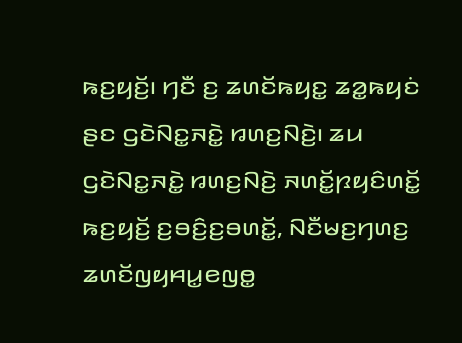ꤒꤢ꤬ꤟꤢꤩ꤬꤯ ꤚꤢꤪ ꤢ꤬ ꤘꤛꤢꤩꤒꤟꤢ꤭ ꤘꤤ꤭ꤒꤟꤢꤦ ꤔꤢ ꤞꤢꤧꤡꤢ꤭ꤏꤢꤧ꤭ ꤙꤛꤢ꤬ꤡꤢꤧ꤬꤯ ꤘꤣ ꤞꤢꤧꤡꤢ꤭ꤏꤢꤧ꤭ ꤙꤛꤢ꤬ꤡꤢꤧ꤬ ꤏꤛꤢꤩ꤭ꤐꤟꤢꤨꤛꤢꤩ꤭ ꤒꤢ꤬ꤟꤢꤩ꤬ ꤢ꤬ꤋꤢꤨ꤬ꤢ꤬ꤋꤛꤢꤩ꤭, ꤡꤢꤪꤗꤢ꤬ꤚꤛꤢ꤬ ꤘꤛꤢꤩꤜꤟꤌꤣ꤭ꤕꤜꤥ꤭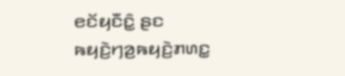ꤕꤢꤩꤟꤢꤪꤢꤨ꤭ ꤔꤢ ꤒꤟꤢꤧ꤬ꤚꤤ꤬ꤒꤟꤢꤧ꤬ꤊꤛꤢ꤭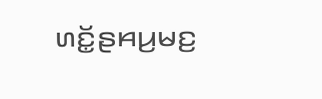ꤛꤢꤩ꤭ꤔꤌꤣ꤬ꤗꤢ꤬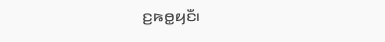ꤢ꤬ꤒꤥ꤭ꤟꤢꤪ꤯